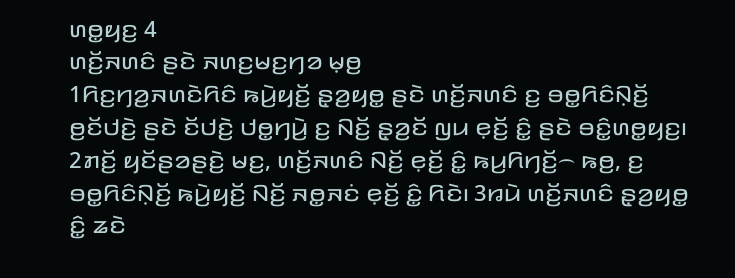ꤛꤥ꤭ꤟꤢ꤬ 4
ꤛꤢꤩ꤬ꤏꤛꤢꤨ ꤔꤢꤧ ꤏꤛꤢ꤬ꤗꤢ꤬ꤚꤤ ꤗ꤫ꤥ꤬
1ꤖꤢ꤬ꤚꤤ꤬ꤏꤛꤢꤧꤖꤢꤨ ꤒꤣꤧ꤬ꤟꤢꤩ꤬ ꤔ꤫ꤤ꤬ꤟꤥ꤭ ꤔꤢꤧ ꤛꤢꤩ꤬ꤏꤛꤢꤨ ꤢ꤬ ꤋꤥ꤭ꤖꤢꤨꤡ꤫ꤢꤩ꤬ ꤥ꤬ꤢꤩꤓꤢꤧ꤬ ꤔꤢꤧ ꤢꤩꤓꤢꤧ꤬ ꤓꤥ꤭ꤚꤣꤧ꤬ ꤢ꤬ ꤡꤢꤩ꤬ ꤔ꤫ꤤ꤬ꤢꤩ ꤜꤣ ꤕ꤫ꤢꤩ꤬ ꤢꤨ꤭ ꤔꤢꤧ ꤋꤢꤨ꤭ꤛꤥ꤭ꤟꤢ꤬꤯ 2ꤊꤢꤩ꤬ ꤟꤢꤩꤔꤤꤔꤢꤧ꤬ ꤗꤢ꤬, ꤛꤢꤩ꤬ꤏꤛꤢꤨ ꤡꤢꤩ꤬ ꤕ꤫ꤢꤩ꤬ ꤢꤨ꤭ ꤒꤣ꤬ꤖꤚꤢꤩ꤬꤮ ꤒꤥ꤬, ꤢ꤬ ꤋꤥ꤭ꤖꤢꤨꤡ꤫ꤢꤩ꤬ ꤒꤣꤧ꤬ꤟꤢꤩ꤬ ꤡꤢꤩ꤬ ꤏꤥ꤭ꤏꤢꤦ ꤕ꤫ꤢꤩ꤬ ꤢꤨ꤭ ꤖꤢꤧ꤯ 3ꤙꤣꤧ ꤛꤢꤩ꤬ꤏꤛꤢꤨ ꤔ꤫ꤤ꤬ꤟꤥ꤭ ꤢꤨ꤭ ꤘꤢꤧ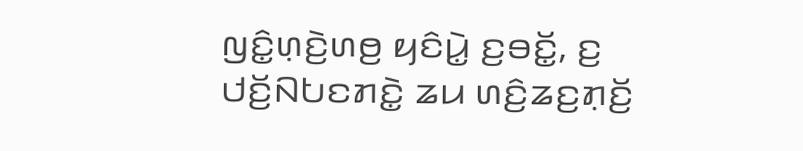ꤜꤢꤨ꤭ꤛ꤫ꤢꤧ꤬ꤛꤥ꤬ ꤟꤢꤨꤣꤧ꤭ ꤢ꤬ꤋꤢꤩ꤭, ꤢ꤬ ꤓꤢꤩ꤬ꤡꤝꤢꤊꤢꤧ꤭ ꤘꤣ ꤛꤢꤨ꤬ꤘꤢ꤬ꤊ꤫ꤢꤩ꤬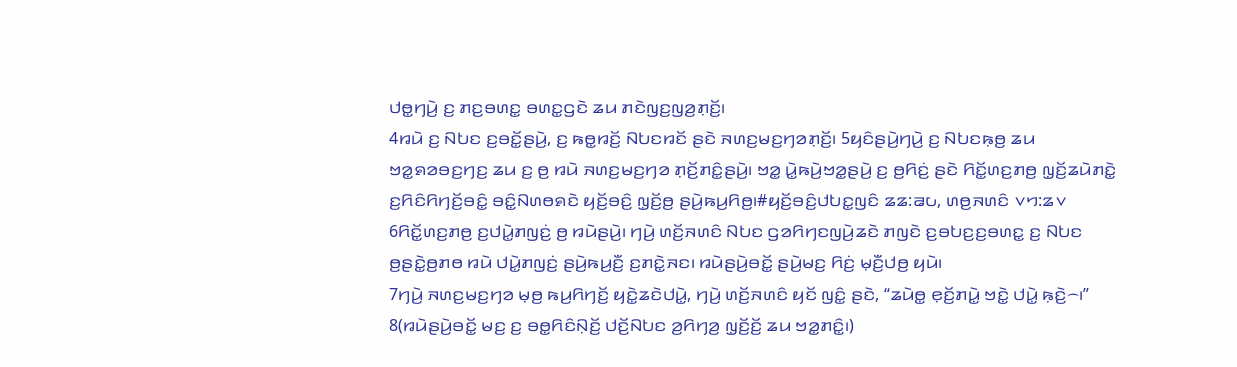ꤓꤥ꤭ꤚꤣꤧ꤬ ꤢ꤬ ꤊꤢ꤬ꤋꤛꤢ꤭ ꤋꤛꤢ꤭ꤞꤢꤧ ꤘꤣ ꤊꤢꤧꤜꤢ꤬ꤜꤤ꤬ꤊ꤫ꤢꤩ꤬꤯
4ꤙꤣꤧ ꤢ꤬ ꤡꤝꤢ ꤢ꤬ꤋꤢꤩ꤭ꤔꤣꤧ꤬, ꤢ꤬ ꤒꤥ꤭ꤙꤢꤩ꤬ ꤡꤝꤢꤙꤢꤩ ꤔꤢꤧ ꤏꤛꤢ꤬ꤗꤢ꤬ꤚꤤꤊ꤫ꤢꤩ꤬꤯ 5ꤟꤢꤨꤔꤣꤧ꤬ꤚꤣꤧ꤬ ꤢ꤬ ꤡꤝꤢꤒ꤫ꤥ꤬ ꤘꤣ ꤠꤤ꤭ꤎꤤꤋꤢ꤬ꤚꤢ꤬ ꤘꤣ ꤢ꤬ ꤥ꤬ ꤙꤣꤧ ꤏꤛꤢ꤬ꤗꤢ꤬ꤚꤤ ꤊ꤫ꤢꤩ꤬ꤊꤢꤨ꤭ꤔꤣꤧ꤬꤯ ꤠꤤ꤭ ꤣꤧ꤭ꤒꤣꤧ꤬ꤠꤤ꤭ꤔꤣꤧ꤬ ꤢ꤬ ꤥ꤬ꤖꤢꤦ꤬ ꤔꤢꤧ ꤖꤢꤩ꤭ꤛꤢ꤬ꤊꤥ꤬ ꤜ꤫ꤢꤩ꤬ꤘꤣꤧꤊꤢꤧ꤭ ꤢ꤬ꤖꤢꤨꤖꤚꤢꤩ꤬ꤋꤢꤨ꤭ ꤋꤢꤨ꤭ꤡꤛꤥꤎꤢꤧ ꤟꤢꤩ꤬ꤋꤢꤨ꤬ ꤜ꤫ꤢꤩ꤬ꤥ꤬ ꤔꤣꤧ꤬ꤒꤣ꤬ꤖꤥ꤬꤯#ꤟꤢꤩ꤬ꤋꤢꤨ꤬ꤓꤝꤢ꤭ꤜꤢꤨ ꤃꤃:꤁꤉, ꤛꤥ꤬ꤏꤛꤢꤨ ꤂꤄:꤃꤂ 6ꤖꤢꤩ꤭ꤛꤢ꤬ꤊꤥ꤬ ꤢ꤬ꤓꤣꤧ꤭ꤊꤜꤢꤦ꤬ ꤥ꤬ ꤙꤣꤧꤔꤣꤧ꤬꤯ ꤚꤣꤧ꤬ ꤛꤢꤩ꤬ꤏꤛꤢꤨ ꤡꤝꤢ ꤞꤤꤖꤚꤢꤜꤣꤧ꤬ꤘꤢꤧ ꤊꤜꤢꤧ ꤢ꤬ꤋꤝꤢ꤬ꤢ꤬ꤋꤛꤢ꤭ ꤢ꤬ ꤡꤝꤢ ꤥ꤬ꤔꤢꤧ꤭ꤥ꤬ꤊꤥ ꤙꤣꤧ ꤓꤣꤧ꤭ꤊꤜꤢꤦ꤬ ꤔꤣꤧ꤬ꤒꤣ꤬ꤢꤪ꤬ ꤢ꤬ꤊꤢꤧ꤭ꤏꤢ꤯ ꤙꤣꤧꤔꤣꤧ꤬ꤋꤢꤩ꤭ ꤔꤣꤧ꤬ꤗꤢ꤬ ꤖꤢꤦ꤬ ꤗ꤫ꤢꤪ꤬ꤓꤥ꤬ ꤟꤣꤧ꤯
7ꤚꤣꤧ꤬ ꤏꤛꤢ꤬ꤗꤢ꤬ꤚꤤ ꤗ꤫ꤥ꤬ ꤒꤣ꤬ꤖꤚꤢꤩ꤬ ꤟꤢꤧ꤭ꤘꤢꤧꤓꤣꤧ꤭, ꤚꤣꤧ꤬ ꤛꤢꤩ꤬ꤏꤛꤢꤨ ꤟꤢꤩ ꤜꤢꤨ꤭ ꤔꤢꤧ, “ꤘꤣꤧꤥ꤭ ꤕ꤫ꤢꤩ꤬ꤊꤣꤧ꤭ ꤠꤢꤧ꤭ ꤓꤣꤧ꤭ ꤒ꤫ꤢꤧ꤬꤮꤯” 8(ꤙꤣꤧꤔꤣꤧ꤬ꤋꤢꤩ꤭ ꤗꤢ꤬ ꤢ꤬ ꤋꤥ꤭ꤖꤢꤨꤡ꤫ꤢꤩ꤬ ꤓꤢꤩ꤬ꤡꤝꤢ ꤤ꤬ꤖꤚꤤ꤬ ꤜ꤫ꤢꤩ꤬ꤢꤩ꤬ ꤘꤣ ꤠꤤ꤭ꤊꤢꤨ꤭꤯)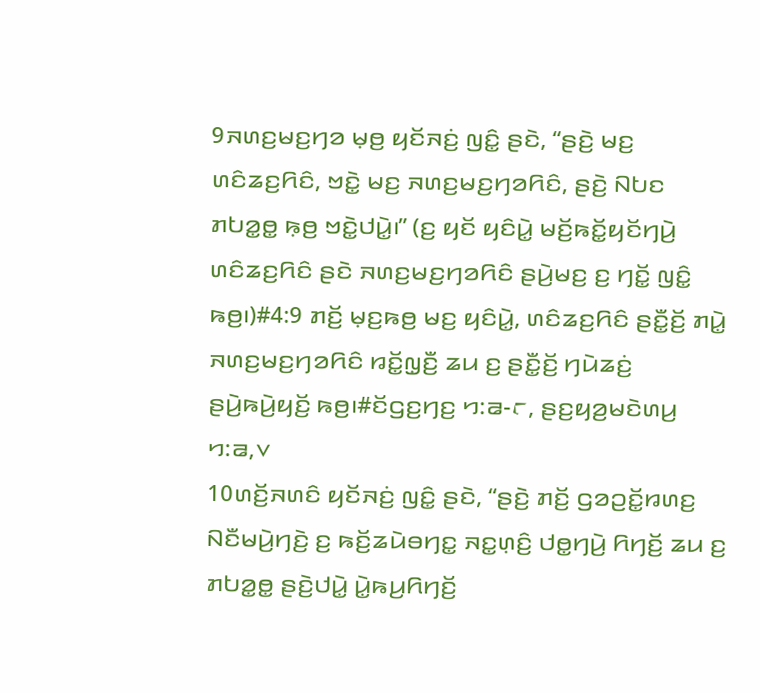9ꤏꤛꤢ꤬ꤗꤢ꤬ꤚꤤ ꤗ꤫ꤥ꤬ ꤟꤢꤩꤏꤢꤦ꤬ ꤜꤢꤨ꤭ ꤔꤢꤧ, “ꤔꤢꤧ꤬ ꤗꤢ꤬ ꤛꤢꤨꤘꤢ꤬ꤖꤢꤨ, ꤠꤢꤧ꤭ ꤗꤢ꤬ ꤏꤛꤢ꤬ꤗꤢ꤬ꤚꤤꤖꤢꤨ, ꤔꤢꤧ꤬ ꤡꤝꤢ ꤊꤝꤤ꤭ꤥ꤭ ꤒ꤫ꤥ꤬ ꤠꤢꤧ꤭ꤓꤣꤧ꤭꤯” (ꤢ꤬ ꤟꤢꤩ ꤟꤢꤨꤣꤧ꤭ ꤗꤢꤩ꤬ꤒꤢꤩ꤭ꤟꤢꤩꤚꤣꤧ꤬ ꤛꤢꤨꤘꤢ꤬ꤖꤢꤨ ꤔꤢꤧ ꤏꤛꤢ꤬ꤗꤢ꤬ꤚꤤꤖꤢꤨ ꤔꤣꤧ꤬ꤗꤢ꤬ ꤢ꤬ ꤚꤢꤩ꤭ ꤜꤢꤨ꤭ ꤒꤥ꤬꤯)#4:9 ꤊꤢꤩ꤬ ꤗ꤫ꤢ꤬ꤒꤥ꤬ ꤗꤢ꤬ ꤟꤢꤨꤣꤧ꤭, ꤛꤢꤨꤘꤢ꤬ꤖꤢꤨ ꤔꤢꤪ꤭ꤢꤩ꤬ ꤊꤣꤧ꤭ ꤏꤛꤢ꤬ꤗꤢ꤬ꤚꤤꤖꤢꤨ ꤙꤢꤩ꤭ꤜ꤫ꤢꤪ꤬ ꤘꤣ ꤢ꤬ ꤔꤢꤪ꤭ꤢꤩ꤬ ꤚꤣꤧꤘꤢꤦ꤬ ꤔꤣꤧ꤬ꤒꤣꤧ꤬ꤟꤢꤩ꤬ ꤒꤥ꤬꤯#ꤢꤩꤞꤢ꤬ꤚꤢ꤬ ꤄:꤁-꤅, ꤔꤢ꤬ꤟꤤ꤬ꤗꤢꤧꤛꤣ꤬ ꤄:꤁,꤂
10ꤛꤢꤩ꤬ꤏꤛꤢꤨ ꤟꤢꤩꤏꤢꤦ꤬ ꤜꤢꤨ꤭ ꤔꤢꤧ, “ꤔꤢꤧ꤬ ꤊꤢꤩ꤬ ꤞꤤꤑꤢꤩ꤭ꤙꤛꤢ꤬ ꤡꤢꤪꤗꤣꤧ꤬ꤚꤢꤧ꤬ ꤢ꤬ ꤒꤢꤩ꤬ꤘꤣꤧꤋꤚꤢ꤭ ꤏꤢ꤭ꤛ꤫ꤢꤨ꤬ ꤓꤥ꤭ꤚꤣꤧ꤬ ꤖꤚꤢꤩ꤬ ꤘꤣ ꤢ꤬ ꤊꤝꤤ꤭ꤥ꤭ ꤔꤢꤧ꤬ꤓꤣꤧ꤭ ꤣꤧ꤭ꤒꤣ꤬ꤖꤚꤢꤩ꤬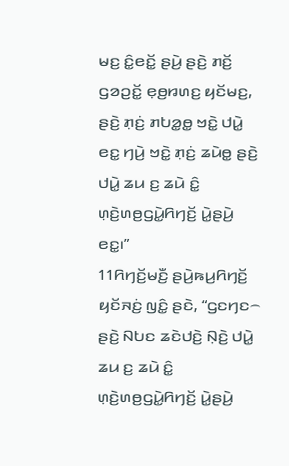ꤗꤢ꤬ ꤢꤨ꤭ꤕꤢꤩ꤭ ꤔꤣꤧ꤬ ꤔꤢꤧ꤬ ꤊꤢꤩ꤬ ꤞꤤꤑꤢꤩ꤭ ꤕ꤫ꤥ꤬ꤙꤛꤢ꤬ ꤟꤢꤩꤗꤢ꤬, ꤔꤢꤧ꤬ ꤊ꤫ꤢꤦ꤬ ꤊꤝꤤ꤭ꤥ꤭ ꤠꤢꤧ꤭ ꤓꤣꤧ꤭ ꤕꤢ꤭ ꤚꤣꤧ꤬ ꤠꤢꤧ꤭ ꤊ꤫ꤢꤦ꤬ ꤘꤣꤧꤥ꤭ ꤔꤢꤧ꤬ ꤓꤣꤧ꤭ ꤘꤣ ꤢ꤬ ꤘꤣꤧ ꤢꤨ꤭ ꤛ꤫ꤢꤧ꤬ꤛꤥ꤬ꤞꤣꤧ꤭ꤖꤚꤢꤩ꤬ ꤣꤧ꤭ꤔꤣꤧ꤬ ꤕꤢ꤭꤯”
11ꤖꤚꤢꤩ꤬ꤗꤢꤪ꤬ ꤔꤣꤧ꤬ꤒꤣ꤬ꤖꤚꤢꤩ꤬ ꤟꤢꤩꤏꤢꤦ꤬ ꤜꤢꤨ꤭ ꤔꤢꤧ, “ꤞꤢꤚꤢ꤮ ꤔꤢꤧ꤬ ꤡꤝꤢ ꤘꤢꤧꤓꤢꤧ꤬ ꤡ꤫ꤢꤧ꤬ ꤓꤣꤧ꤭ ꤘꤣ ꤢ꤬ ꤘꤣꤧ ꤢꤨ꤭ ꤛ꤫ꤢꤧ꤬ꤛꤥ꤬ꤞꤣꤧ꤭ꤖꤚꤢꤩ꤬ ꤣꤧ꤭ꤔꤣꤧ꤬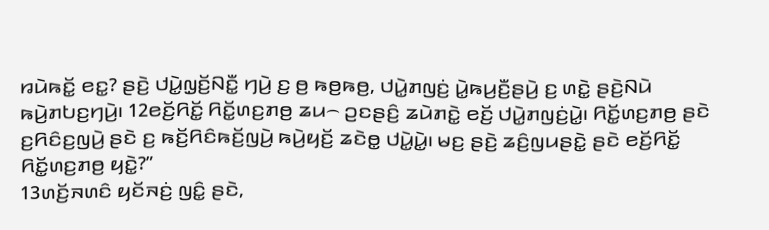ꤙꤣꤧꤒꤢꤩ꤭ ꤕꤢ꤭? ꤔꤢꤧ꤬ ꤓꤣꤧ꤭ꤜ꤫ꤢꤩ꤬ꤡꤢꤪ꤭ ꤚꤣꤧ꤬ ꤢ꤬ ꤥ꤬ ꤒꤥ꤬ꤒꤥ꤬, ꤓꤣꤧ꤭ꤊꤜꤢꤦ꤬ ꤣꤧ꤭ꤒꤣ꤬ꤢꤪ꤬ꤔꤣꤧ꤬ ꤢ꤬ ꤛꤢꤧ꤭ ꤔꤢꤧ꤬ꤡꤣꤧ ꤒꤣꤧ꤬ꤊꤝꤢ꤬ꤚꤣꤧ꤬꤯ 12ꤕꤢꤩ꤬ꤖꤢꤩ꤭ ꤖꤢꤩ꤭ꤛꤢ꤬ꤊꤥ꤬ ꤘꤣ꤮ ꤑꤢꤔꤢꤨ꤬ ꤘꤣꤧꤊꤢꤧ꤭ ꤕꤢꤩ꤬ ꤓꤣꤧ꤭ꤊꤜꤢꤦ꤬ꤣꤧ꤭꤯ ꤖꤢꤩ꤭ꤛꤢ꤬ꤊꤥ꤬ ꤔꤢꤧ ꤢ꤬ꤖꤢꤨꤢ꤬ꤜꤣꤧ꤬ ꤔꤢꤧ ꤢ꤬ ꤒꤢꤩ꤬ꤖꤢꤨꤒꤢꤩ꤬ꤜꤣꤧ꤬ ꤒꤣꤧ꤬ꤟꤢꤩ꤬ ꤘꤢꤧꤥ꤭ ꤓꤣꤧ꤭ꤣꤧ꤭꤯ ꤗꤢ꤬ ꤔꤢꤧ꤬ ꤘꤢꤨ꤬ꤜꤣꤔꤢꤧ꤭ ꤔꤢꤧ ꤕꤢꤩ꤬ꤖꤢꤩ꤭ ꤖꤢꤩ꤭ꤛꤢ꤬ꤊꤥ꤬ ꤟꤢꤧ꤭?”
13ꤛꤢꤩ꤬ꤏꤛꤢꤨ ꤟꤢꤩꤏꤢꤦ꤬ ꤜꤢꤨ꤭ ꤔꤢꤧ,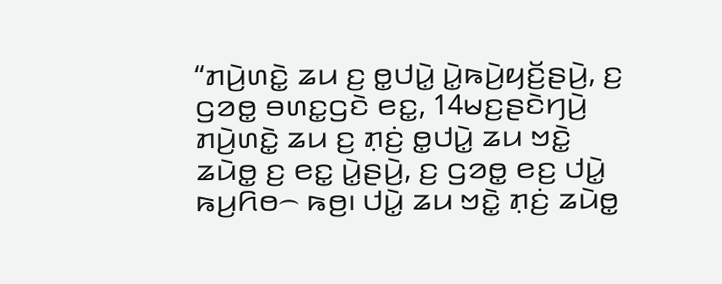“ꤊꤣꤧ꤬ꤛꤢꤧ꤭ ꤘꤣ ꤢ꤬ ꤥ꤭ꤓꤣꤧ꤭ ꤣꤧ꤭ꤒꤣꤧ꤬ꤟꤢꤩ꤬ꤔꤣꤧ꤬, ꤢ꤬ ꤞꤤꤥ꤭ ꤋꤛꤢ꤭ꤞꤢꤧ ꤕꤢ꤭, 14ꤗꤢ꤬ꤔꤢꤧꤚꤣꤧ꤬ ꤊꤣꤧ꤬ꤛꤢꤧ꤭ ꤘꤣ ꤢ꤬ ꤊ꤫ꤢꤦ꤬ ꤥ꤭ꤓꤣꤧ꤭ ꤘꤣ ꤠꤢꤧ꤭ ꤘꤣꤧꤥ꤭ ꤢ꤬ ꤕꤢ꤭ ꤣꤧ꤭ꤔꤣꤧ꤬, ꤢ꤬ ꤞꤤꤥ꤭ ꤕꤢ꤬ ꤓꤣꤧ꤭ ꤒꤣ꤬ꤖꤥ꤮ ꤒꤥ꤬꤯ ꤓꤣꤧ꤭ ꤘꤣ ꤠꤢꤧ꤭ ꤊ꤫ꤢꤦ꤬ ꤘꤣꤧꤥ꤭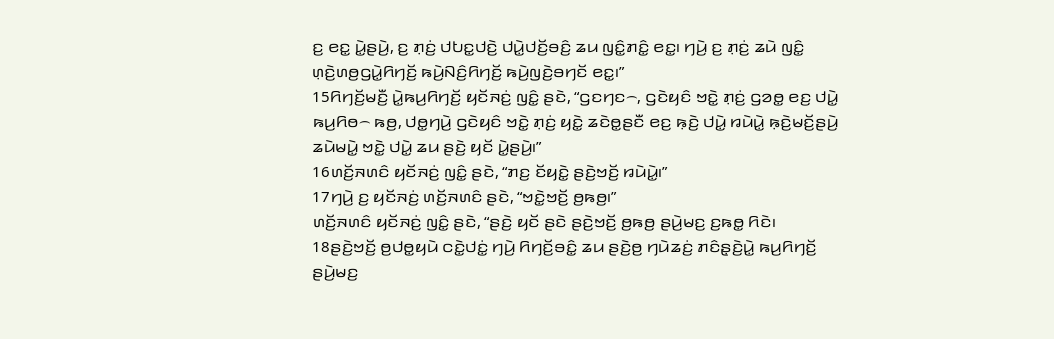ꤢ꤬ ꤕꤢ꤭ ꤣꤧ꤭ꤔꤣꤧ꤬, ꤢ꤬ ꤊ꤫ꤢꤦ꤬ ꤓꤝꤢ꤭ꤓꤢꤧ꤬ ꤓꤣꤧ꤭ꤓꤢꤩ꤬ꤋꤢꤨ꤬ ꤘꤣ ꤜꤢꤨ꤭ꤊꤢꤨ꤭ ꤕꤢ꤭꤯ ꤚꤣꤧ꤬ ꤢ꤬ ꤊ꤫ꤢꤦ꤬ ꤘꤣꤧ ꤜꤢꤨ꤭ ꤛ꤫ꤢꤧ꤬ꤛꤥ꤬ꤞꤣꤧ꤭ꤖꤚꤢꤩ꤬ ꤒꤣꤧ꤬ꤡꤢꤨ꤬ꤖꤚꤢꤩ꤬ ꤒꤣꤧ꤬ꤜꤢꤧ꤬ꤋꤚꤢꤩ ꤕꤢ꤭꤯”
15ꤖꤚꤢꤩ꤬ꤗꤢꤪ꤬ ꤣꤧ꤭ꤒꤣ꤬ꤖꤚꤢꤩ꤬ ꤟꤢꤩꤏꤢꤦ꤬ ꤜꤢꤨ꤭ ꤔꤢꤧ, “ꤞꤢꤚꤢ꤮, ꤞꤢꤧꤟꤢꤨ ꤠꤢꤧ꤭ ꤊ꤫ꤢꤦ꤬ ꤞꤤꤥ꤭ ꤕꤢ꤬ ꤓꤣꤧ꤭ ꤒꤣ꤬ꤖꤥ꤮ ꤒꤥ꤬, ꤓꤥ꤭ꤚꤣꤧ꤬ ꤞꤢꤧꤟꤢꤨ ꤠꤢꤧ꤭ ꤊ꤫ꤢꤦ꤬ ꤟꤢꤧ꤭ ꤘꤢꤧꤥ꤭ꤔꤢꤪ ꤕꤢ꤬ ꤒ꤫ꤢꤧ꤬ ꤓꤣꤧ꤭ ꤙꤣꤧꤣꤧ꤭ ꤒ꤫ꤢꤧ꤬ꤗꤢꤩ꤬ꤔꤣꤧ꤬ ꤘꤣꤧꤗꤣꤧ꤭ ꤠꤢꤧ꤭ ꤓꤣꤧ꤭ ꤘꤣ ꤔꤢꤧ꤬ ꤟꤢꤩ ꤣꤧ꤭ꤔꤣꤧ꤬꤯”
16ꤛꤢꤩ꤬ꤏꤛꤢꤨ ꤟꤢꤩꤏꤢꤦ꤬ ꤜꤢꤨ꤭ ꤔꤢꤧ, “ꤊꤢ꤬ ꤢꤩꤟꤢꤧ꤭ ꤔꤢꤧ꤬ꤠꤢꤩ꤬ ꤙꤣꤧꤣꤧ꤭꤯”
17ꤚꤣꤧ꤬ ꤢ꤬ ꤟꤢꤩꤏꤢꤦ꤬ ꤛꤢꤩ꤬ꤏꤛꤢꤨ ꤔꤢꤧ, “ꤠꤢꤧ꤭ꤠꤢꤩ꤬ ꤥ꤬ꤒꤥ꤬꤯”
ꤛꤢꤩ꤬ꤏꤛꤢꤨ ꤟꤢꤩꤏꤢꤦ꤬ ꤜꤢꤨ꤭ ꤔꤢꤧ, “ꤔꤢꤧ꤬ ꤟꤢꤩ ꤔꤢꤧ ꤔꤢꤧ꤬ꤠꤢꤩ꤬ ꤥ꤬ꤒꤥ꤬ ꤔꤣꤧ꤬ꤗꤢ꤬ ꤢ꤬ꤒꤥ꤭ ꤖꤢꤧ꤯ 18ꤔꤢꤧ꤬ꤠꤢꤩ꤬ ꤥ꤬ꤓꤥ꤭ꤟꤣꤧ ꤍꤢꤧ꤭ꤓꤢꤦ꤭ ꤚꤣꤧ꤬ ꤖꤚꤢꤩ꤬ꤋꤢꤨ꤭ ꤘꤣ ꤔꤢꤧ꤬ꤥ꤬ ꤚꤣꤧꤘꤢꤦ꤬ ꤊꤢꤨꤔ꤫ꤢꤧ꤬ꤣꤧ꤭ ꤒꤣ꤬ꤖꤚꤢꤩ꤬ ꤔꤣꤧ꤬ꤗꤢ꤬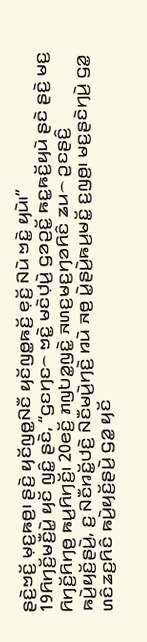ꤔꤢꤧ꤬ꤠꤢꤩ꤬ ꤗ꤫ꤢ꤬ꤒꤥ꤬꤯ ꤔꤢꤧ꤬ ꤟꤢꤩꤜꤥ꤭ꤡꤢꤪ ꤟꤢꤩꤜꤥ꤭ꤒꤢꤩ꤬ ꤕ꤫ꤢꤩ꤬ ꤡꤣꤧ ꤠꤢꤧ꤭ ꤟꤣꤧ꤯”
19ꤖꤚꤢꤩ꤬ꤗꤢꤪ꤬ꤣꤧ꤭ ꤟꤢꤩ ꤜꤢꤨ꤭ ꤔꤢꤧ, “ꤞꤢꤚꤢ꤮ ꤠꤢꤧ꤭ ꤗꤢꤧꤓ꤫ꤣꤧ꤬ ꤞꤤꤑꤢꤩ꤭ ꤒꤢ꤭ꤒꤢꤩ꤬ꤟꤣꤧ ꤔꤢꤧ ꤔꤢꤧ꤬ ꤗꤢ꤬ ꤖꤚꤢꤩ꤬ꤖꤚꤥ꤬ ꤒꤣ꤬ꤖꤚꤢꤩ꤬꤯ 20ꤕꤢꤩ꤬ ꤊꤜꤝꤤ꤭ꤜꤢꤧ꤭ ꤏꤛꤢ꤬ꤗꤢ꤬ꤚꤤꤖꤢꤨ ꤘꤣ꤮ ꤑꤢꤔꤢꤨ꤬ ꤒꤣꤧ꤬ꤟꤢꤩ꤬ꤔꤣꤧ꤬, ꤢ꤬ ꤡꤢꤪꤙꤢꤩ꤭ꤓꤢꤧ꤬ ꤡꤢꤪꤗꤣꤧ꤬ꤚꤢꤧ꤬ ꤙꤣꤧ ꤏꤥ꤬ ꤣꤧ꤭ꤔꤣꤧ꤬ꤒꤣ꤬ꤗꤢꤩ꤭ ꤢ꤬ꤜꤥ꤬꤯ ꤗꤢ꤬ꤔꤢꤧꤚꤣꤧ꤬ ꤞꤤ꤭ ꤛꤢꤨꤘꤢ꤬ꤖꤢꤨ ꤒꤣꤧ꤬ꤟꤢꤩ꤬ꤔꤣꤧ꤬ ꤞꤤ꤭ ꤟꤢꤩ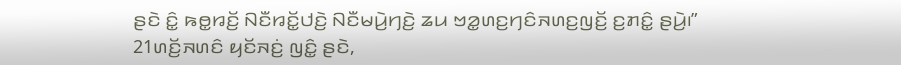ꤔꤢꤧ ꤢꤨ꤭ ꤒꤥ꤭ꤙꤢꤩ꤬ ꤡꤢꤪꤙꤢꤩ꤭ꤓꤢꤧ꤬ ꤡꤢꤪꤗꤣꤧ꤬ꤚꤢꤧ꤬ ꤘꤣ ꤠꤤ꤭ꤛꤢ꤬ꤚꤢꤨꤏꤛꤢ꤬ꤜꤢꤩ꤬ ꤢ꤬ꤊꤢꤨ꤭ ꤔꤣꤧ꤬꤯”
21ꤛꤢꤩ꤬ꤏꤛꤢꤨ ꤟꤢꤩꤏꤢꤦ꤬ ꤜꤢꤨ꤭ ꤔꤢꤧ,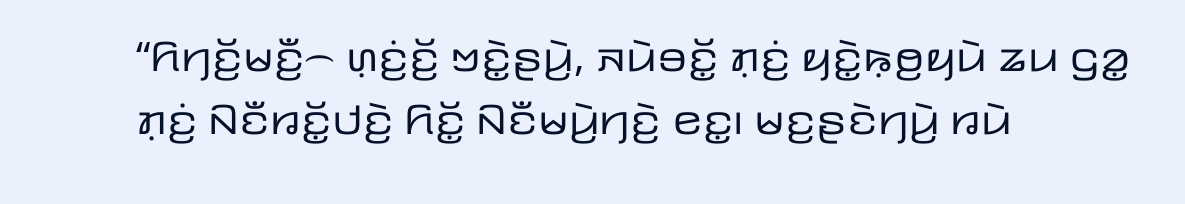“ꤖꤚꤢꤩ꤬ꤗꤢꤪ꤬꤮ ꤛ꤫ꤢꤦ꤬ꤢꤩ꤬ ꤠꤢꤧ꤭ꤔꤣꤧ꤬, ꤏꤣꤧꤋꤢꤩ꤭ ꤊ꤫ꤢꤦ꤬ ꤟꤢꤧ꤭ꤒ꤫ꤥ꤬ꤟꤣꤧ ꤘꤣ ꤞꤤ꤭ ꤊ꤫ꤢꤦ꤬ ꤡꤢꤪꤙꤢꤩ꤭ꤓꤢꤧ꤬ ꤖꤢꤩ꤭ ꤡꤢꤪꤗꤣꤧ꤬ꤚꤢꤧ꤬ ꤕꤢ꤭꤯ ꤗꤢ꤬ꤔꤢꤧꤚꤣꤧ꤬ ꤙꤣꤧ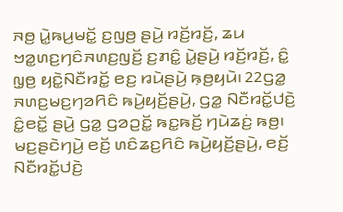ꤏꤥ꤬ ꤣꤧ꤭ꤒꤣ꤬ꤗꤢꤩ꤭ ꤢ꤬ꤜꤥ꤬ ꤔꤣꤧ꤬ ꤙꤢꤩ꤬ꤙꤢꤩ꤬, ꤘꤣ ꤠꤤ꤭ꤛꤢ꤬ꤚꤢꤨꤏꤛꤢ꤬ꤜꤢꤩ꤬ ꤢ꤬ꤊꤢꤨ꤭ ꤣꤧ꤭ꤔꤣꤧ꤬ ꤙꤢꤩ꤬ꤙꤢꤩ꤬, ꤢꤨ꤭ ꤜ꤫ꤥ꤬ ꤟꤢꤧ꤭ꤡꤢꤪꤙꤢꤩ꤭ ꤕꤢ꤬ ꤙꤣꤧꤔꤣꤧ꤬ ꤒ꤫ꤥ꤬ꤟꤣꤧ꤯ 22ꤞꤤ꤭ ꤏꤛꤢ꤬ꤗꤢ꤬ꤚꤤꤖꤢꤨ ꤒꤣꤧ꤬ꤟꤢꤩ꤬ꤔꤣꤧ꤬, ꤞꤤ꤭ ꤡꤢꤪꤙꤢꤩ꤭ꤓꤢꤧ꤬ ꤢꤨ꤭ꤕꤢꤩ꤭ ꤔꤣꤧ꤬ ꤞꤤ꤭ ꤞꤤꤑꤢꤩ꤭ ꤒꤢ꤭ꤒꤢꤩ꤬ ꤚꤣꤧꤘꤢꤦ꤬ ꤒꤥ꤬꤯ ꤗꤢ꤬ꤔꤢꤧꤚꤣꤧ꤬ ꤕꤢꤩ꤬ ꤛꤢꤨꤘꤢ꤬ꤖꤢꤨ ꤒꤣꤧ꤬ꤟꤢꤩ꤬ꤔꤣꤧ꤬, ꤕꤢꤩ꤬ ꤡꤢꤪꤙꤢꤩ꤭ꤓꤢꤧ꤬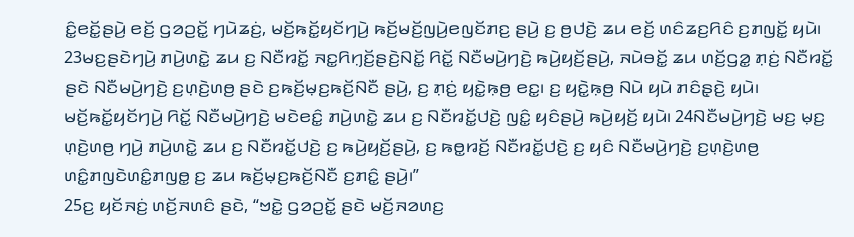ꤢꤨ꤭ꤕꤢꤩ꤭ꤔꤣꤧ꤬ ꤕꤢꤩ꤬ ꤞꤤꤑꤢꤩ꤭ ꤚꤣꤧꤘꤢꤦ꤬, ꤗꤢꤩ꤬ꤒꤢꤩ꤭ꤟꤢꤩꤚꤣꤧ꤬ ꤒꤢꤩ꤬ꤗꤢꤩ꤬ꤜꤣꤧ꤬ꤕꤜꤢꤩꤊꤢ꤬ ꤔꤣꤧ꤬ ꤢ꤬ ꤥ꤬ꤓꤢꤧ꤬ ꤘꤣ ꤕꤢꤩ꤬ ꤛꤢꤨꤘꤢ꤬ꤖꤢꤨ ꤢ꤬ꤊꤜꤢꤩ꤭ ꤟꤣꤧ꤯ 23ꤗꤢ꤬ꤔꤢꤧꤚꤣꤧ꤬ ꤊꤣꤧ꤬ꤛꤢꤧ꤭ ꤘꤣ ꤢ꤬ ꤡꤢꤪꤙꤢꤩ꤭ ꤏꤢ꤭ꤖꤚ꤫ꤢꤩ꤬ꤔꤢꤧ꤬ꤡꤢꤩ꤭ ꤖꤢꤩ꤭ ꤡꤢꤪꤗꤣꤧ꤬ꤚꤢꤧ꤬ ꤒꤣꤧ꤬ꤟꤢꤩ꤬ꤔꤣꤧ꤬, ꤏꤣꤧꤋꤢꤩ꤭ ꤘꤣ ꤛꤢꤩ꤬ꤞꤤ꤭ ꤊ꤫ꤢꤦ꤬ ꤡꤢꤪꤙꤢꤩ꤭ ꤔꤢꤧ ꤡꤢꤪꤗꤣꤧ꤬ꤚꤢꤧ꤬ ꤢ꤬ꤛ꤫ꤢꤧ꤬ꤛꤥ꤬ ꤔꤢꤧ ꤢ꤬ꤒꤢꤩ꤬ꤗ꤫ꤢ꤬ꤒꤢꤩ꤬ꤡꤢꤪ ꤔꤣꤧ꤬, ꤢ꤬ ꤊ꤫ꤢꤦ꤬ ꤟꤢꤧ꤭ꤒ꤫ꤥ꤬ ꤕꤢ꤭꤯ ꤢ꤬ ꤟꤢꤧ꤭ꤒ꤫ꤥ꤬ ꤡꤣꤧ ꤟꤣꤧ ꤊꤢꤨꤔ꤫ꤢꤧ꤬ ꤟꤣꤧ꤯ ꤗꤢꤩ꤬ꤒꤢꤩ꤭ꤟꤢꤩꤚꤣꤧ꤬ ꤖꤢꤩ꤭ ꤡꤢꤪꤗꤣꤧ꤬ꤚꤢꤧ꤬ ꤗꤢꤧꤕꤢꤨ꤭ ꤊꤣꤧ꤬ꤛꤢꤧ꤭ ꤘꤣ ꤢ꤬ ꤡꤢꤪꤙꤢꤩ꤭ꤓꤢꤧ꤬ ꤜꤢꤨ꤭ ꤟꤢꤨꤔꤣꤧ꤬ ꤒꤣꤧ꤬ꤟꤢꤩ꤬ ꤟꤣꤧ꤯ 24ꤡꤢꤪꤗꤣꤧ꤬ꤚꤢꤧ꤬ ꤗꤢ꤬ ꤗ꤫ꤢ꤬ ꤛ꤫ꤢꤧ꤬ꤛꤥ꤬ ꤚꤣꤧ꤬ ꤊꤣꤧ꤬ꤛꤢꤧ꤭ ꤘꤣ ꤢ꤬ ꤡꤢꤪꤙꤢꤩ꤭ꤓꤢꤧ꤬ ꤢ꤬ ꤒꤣꤧ꤬ꤟꤢꤩ꤬ꤔꤣꤧ꤬, ꤢ꤬ ꤒꤥ꤭ꤙꤢꤩ꤬ ꤡꤢꤪꤙꤢꤩ꤭ꤓꤢꤧ꤬ ꤢ꤬ ꤟꤢꤨ ꤡꤢꤪꤗꤣꤧ꤬ꤚꤢꤧ꤬ ꤢ꤬ꤛ꤫ꤢꤧ꤬ꤛꤥ꤬ ꤛꤢꤨ꤭ꤊꤜꤢꤧꤛꤢꤨ꤭ꤊꤜꤥ꤭ ꤢ꤬ ꤘꤣ ꤒꤢꤩ꤬ꤗ꤫ꤢ꤬ꤒꤢꤩ꤬ꤡꤢꤪ ꤢ꤬ꤊꤢꤨ꤭ ꤔꤣꤧ꤬꤯”
25ꤢ꤬ ꤟꤢꤩꤏꤢꤦ꤬ ꤛꤢꤩ꤬ꤏꤛꤢꤨ ꤔꤢꤧ, “ꤠꤢꤧ꤭ ꤞꤤꤑꤢꤩ꤭ ꤔꤢꤧ ꤗꤢꤩ꤬ꤏꤤꤛꤢ꤬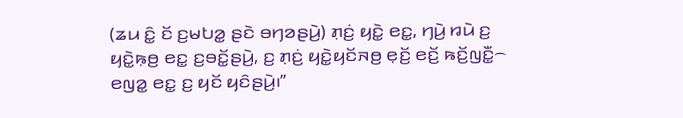(ꤘꤣ ꤢꤨ꤭ ꤢꤩ ꤢ꤬ꤗꤝꤤ꤭ ꤔꤢꤧ ꤋꤚꤤꤔꤣꤧ꤬) ꤊ꤫ꤢꤦ꤬ ꤟꤢꤧ꤭ ꤕꤢ꤭, ꤚꤣꤧ꤬ ꤙꤣꤧ ꤢ꤬ ꤟꤢꤧ꤭ꤒ꤫ꤥ꤬ ꤕꤢ꤭ ꤢ꤬ꤋꤢꤩ꤭ꤔꤣꤧ꤬, ꤢ꤬ ꤊ꤫ꤢꤦ꤬ ꤟꤢꤧ꤭ꤟꤢꤩꤏꤥ꤬ ꤕ꤫ꤢꤩ꤬ ꤕꤢꤩ꤬ ꤒꤢꤩ꤬ꤜꤢꤪ꤭꤮ ꤕꤜꤤ꤭ ꤕꤢ꤭ ꤢ꤬ ꤟꤢꤩ ꤟꤢꤨꤔꤣꤧ꤬꤯”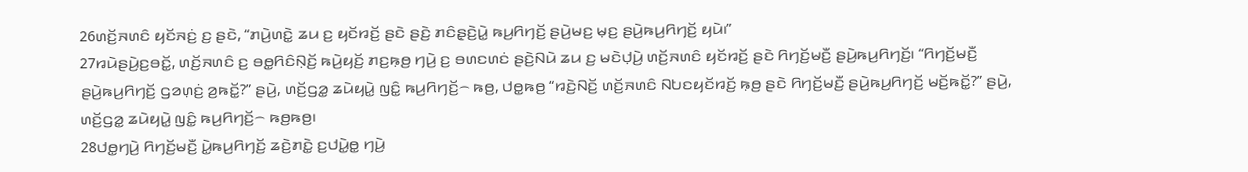26ꤛꤢꤩ꤬ꤏꤛꤢꤨ ꤟꤢꤩꤏꤢꤦ꤬ ꤢ꤬ ꤔꤢꤧ, “ꤊꤣꤧ꤬ꤛꤢꤧ꤭ ꤘꤣ ꤢ꤬ ꤟꤢꤩꤙꤢꤩ꤬ ꤔꤢꤧ ꤔꤢꤧ꤬ ꤊꤢꤨꤔ꤫ꤢꤧ꤬ꤣꤧ꤭ ꤒꤣ꤬ꤖꤚꤢꤩ꤬ ꤔꤣꤧ꤬ꤗꤢ꤬ ꤗ꤫ꤢ꤬ ꤔꤣꤧ꤬ꤒꤣ꤬ꤖꤚꤢꤩ꤬ ꤟꤣꤧ꤯”
27ꤙꤣꤧꤔꤣꤧ꤬ꤢ꤬ꤋꤢꤩ꤭, ꤛꤢꤩ꤬ꤏꤛꤢꤨ ꤢ꤬ ꤋꤥ꤭ꤖꤢꤨꤡ꤫ꤢꤩ꤬ ꤒꤣꤧ꤬ꤟꤢꤩ꤬ ꤊꤢ꤬ꤒ꤫ꤥ꤬ ꤚꤣꤧ꤬ ꤢ꤬ ꤋꤛꤢꤛꤢꤦ ꤔꤢꤧ꤬ꤡꤣꤧ ꤘꤣ ꤢ꤬ ꤗꤢꤧꤓ꤫ꤣꤧ꤬ ꤛꤢꤩ꤬ꤏꤛꤢꤨ ꤟꤢꤩꤙꤢꤩ꤬ ꤔꤢꤧ ꤖꤚꤢꤩ꤬ꤗꤢꤪ꤬ ꤔꤣꤧ꤬ꤒꤣ꤬ꤖꤚꤢꤩ꤬꤯ “ꤖꤚꤢꤩ꤬ꤗꤢꤪ꤬ ꤔꤣꤧ꤬ꤒꤣ꤬ꤖꤚꤢꤩ꤬ ꤞꤤꤛ꤫ꤢꤦ꤬ ꤤ꤬ꤒꤢꤩ꤭?” ꤔꤣꤧ꤬, ꤛꤢꤩ꤬ꤞꤤ꤭ ꤘꤣꤧꤟꤣꤧ꤭ ꤜꤢꤨ꤭ ꤒꤣ꤬ꤖꤚꤢꤩ꤬꤮ ꤒꤥ꤬, ꤓꤥ꤭ꤒꤥ꤬ “ꤙꤢꤧ꤬ꤡꤢꤩ꤬ ꤛꤢꤩ꤬ꤏꤛꤢꤨ ꤡꤝꤢꤟꤢꤩꤙꤢꤩ꤬ ꤒ꤫ꤥ꤬ ꤔꤢꤧ ꤖꤚꤢꤩ꤬ꤗꤢꤪ꤬ ꤔꤣꤧ꤬ꤒꤣ꤬ꤖꤚꤢꤩ꤬ ꤗꤢꤩ꤬ꤒꤢꤩ꤭?” ꤔꤣꤧ꤬, ꤛꤢꤩ꤬ꤞꤤ꤭ ꤘꤣꤧꤟꤣꤧ꤭ ꤜꤢꤨ꤭ ꤒꤣ꤬ꤖꤚꤢꤩ꤬꤮ ꤒꤥ꤬ꤒꤥ꤬꤯
28ꤓꤥ꤭ꤚꤣꤧ꤬ ꤖꤚꤢꤩ꤬ꤗꤢꤪ꤬ ꤣꤧ꤭ꤒꤣ꤬ꤖꤚꤢꤩ꤬ ꤘꤢꤧ꤬ꤊꤢꤧ꤭ ꤢ꤬ꤓꤣꤧ꤭ꤥ꤭ ꤚꤣꤧ꤬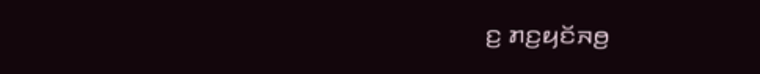ꤢ꤬ ꤊꤢ꤬ꤟꤢꤩꤏꤥ꤬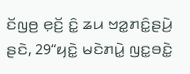ꤢꤩꤜꤥ꤬ ꤕ꤫ꤢꤩ꤬ ꤢꤨ꤭ ꤘꤣ ꤠꤤ꤭ꤊꤢꤨ꤭ꤔꤣꤧ꤬ ꤔꤢꤧ, 29“ꤟꤢꤧ꤭ ꤗꤢꤧꤊꤣꤧ꤭ ꤜꤢ꤭ꤋꤢꤧ꤭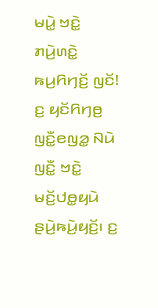ꤗꤣꤧ꤭ ꤠꤢꤧ꤭ ꤊꤣꤧ꤬ꤛꤢꤧ꤭ ꤒꤣ꤬ꤖꤚꤢꤩ꤬ ꤜꤢꤩ! ꤢ꤬ ꤟꤢꤩꤖꤚꤥ꤬ ꤜꤢꤪ꤭ꤕꤜꤤ꤭ ꤡꤣꤧ ꤜꤢꤪ꤭ ꤠꤢꤧ꤭ ꤗꤢꤩ꤬ꤓꤥ꤭ꤟꤣꤧ ꤔꤣꤧ꤬ꤒꤣꤧ꤬ꤟꤢꤩ꤬꤯ ꤢ꤬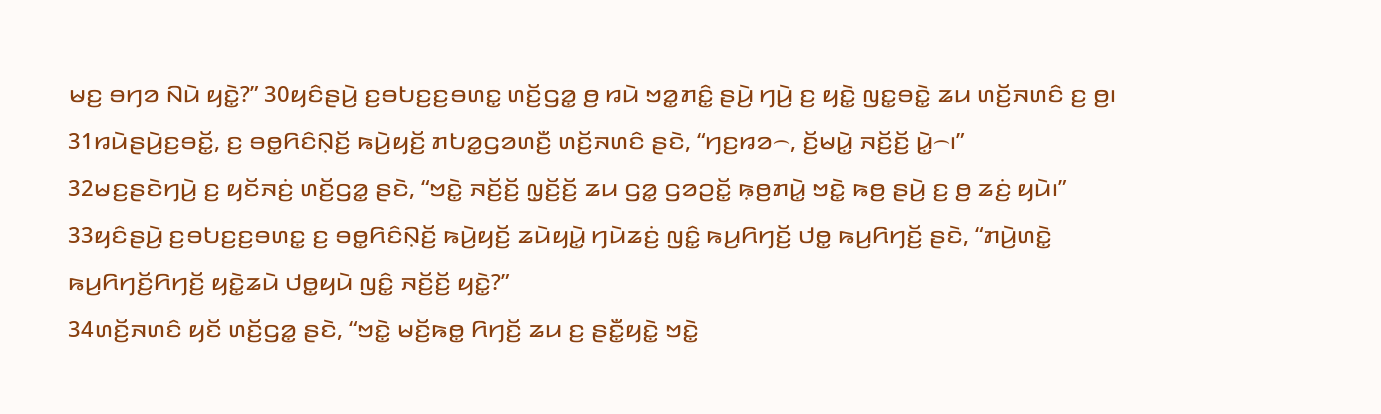ꤗꤢ꤬ ꤋꤚꤤ ꤡꤣꤧ ꤟꤢꤧ꤭?” 30ꤟꤢꤨꤔꤣꤧ꤬ ꤢ꤬ꤋꤝꤢ꤬ꤢ꤬ꤋꤛꤢ꤭ ꤛꤢꤩ꤬ꤞꤤ꤭ ꤥ꤬ ꤙꤣꤧ ꤠꤤ꤭ꤊꤢꤨ꤭ ꤔꤣꤧ꤬ ꤚꤣꤧ꤬ ꤢ꤬ ꤟꤢꤧ꤭ ꤜꤢ꤭ꤋꤢꤧ꤭ ꤘꤣ ꤛꤢꤩ꤬ꤏꤛꤢꤨ ꤢ꤬ ꤥ꤬꤯
31ꤙꤣꤧꤔꤣꤧ꤬ꤢ꤬ꤋꤢꤩ꤭, ꤢ꤬ ꤋꤥ꤭ꤖꤢꤨꤡ꤫ꤢꤩ꤬ ꤒꤣꤧ꤬ꤟꤢꤩ꤬ ꤊꤝꤤ꤭ꤞꤤꤛꤢꤪ꤬ ꤛꤢꤩ꤬ꤏꤛꤢꤨ ꤔꤢꤧ, “ꤚꤢ꤬ꤙꤤ꤮, ꤢꤩ꤬ꤗꤣꤧ꤭ ꤏꤢꤩ꤬ꤢꤩ꤬ ꤣꤧ꤭꤮꤯”
32ꤗꤢ꤬ꤔꤢꤧꤚꤣꤧ꤬ ꤢ꤬ ꤟꤢꤩꤏꤢꤦ꤬ ꤛꤢꤩ꤬ꤞꤤ꤭ ꤔꤢꤧ, “ꤠꤢꤧ꤭ ꤏꤢꤩ꤬ꤢꤩ꤬ ꤜ꤫ꤢꤩ꤬ꤢꤩ꤬ ꤘꤣ ꤞꤤ꤭ ꤞꤤꤑꤢꤩ꤭ ꤒ꤫ꤥ꤬ꤊꤣꤧ꤭ ꤠꤢꤧ꤭ ꤒꤥ꤬ ꤔꤣꤧ꤬ ꤢ꤬ ꤥ꤬ ꤘꤢꤦ꤬ ꤟꤣꤧ꤯”
33ꤟꤢꤨꤔꤣꤧ꤬ ꤢ꤬ꤋꤝꤢ꤬ꤢ꤬ꤋꤛꤢ꤭ ꤢ꤬ ꤋꤥ꤭ꤖꤢꤨꤡ꤫ꤢꤩ꤬ ꤒꤣꤧ꤬ꤟꤢꤩ꤬ ꤘꤣꤧꤟꤣꤧ꤭ ꤚꤣꤧꤘꤢꤦ꤬ ꤜꤢꤨ꤭ ꤒꤣ꤬ꤖꤚꤢꤩ꤬ ꤓꤥ꤭ ꤒꤣ꤬ꤖꤚꤢꤩ꤬ ꤔꤢꤧ, “ꤊꤣꤧ꤬ꤛꤢꤧ꤭ ꤒꤣ꤬ꤖꤚꤢꤩ꤬ꤖꤚꤢꤩ꤬ ꤟꤢꤧ꤭ꤘꤣꤧ ꤓꤥ꤭ꤟꤣꤧ ꤜꤢꤨ꤭ ꤏꤢꤩ꤬ꤢꤩ꤬ ꤟꤢꤧ꤭?”
34ꤛꤢꤩ꤬ꤏꤛꤢꤨ ꤟꤢꤩ ꤛꤢꤩ꤬ꤞꤤ꤭ ꤔꤢꤧ, “ꤠꤢꤧ꤭ ꤗꤢꤩ꤬ꤒꤥ꤭ ꤖꤚꤢꤩ꤬ ꤘꤣ ꤢ꤬ ꤔꤢꤪ꤭ꤟꤢꤧ꤭ ꤠꤢꤧ꤭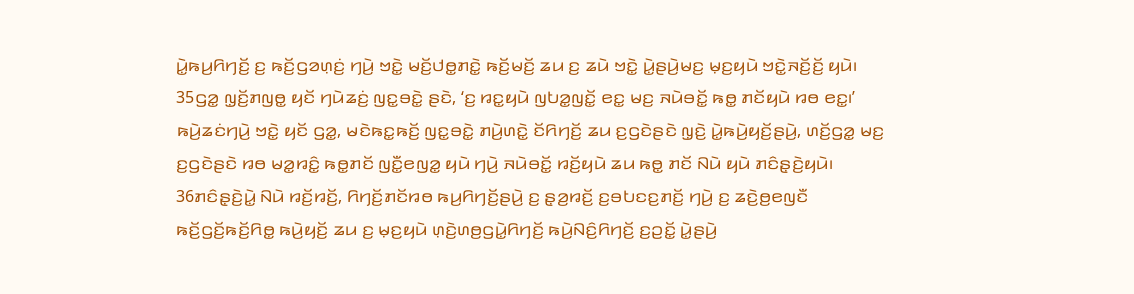ꤣꤧ꤭ꤒꤣ꤬ꤖꤚꤢꤩ꤬ ꤢ꤬ ꤒꤢꤩ꤬ꤞꤤꤛ꤫ꤢꤦ꤬ ꤚꤣꤧ꤬ ꤠꤢꤧ꤭ ꤗꤢꤩ꤬ꤓꤥ꤭ꤊꤢꤧ꤭ ꤒꤢꤩ꤬ꤗꤢꤩ꤬ ꤘꤣ ꤢ꤬ ꤘꤣꤧ ꤠꤢꤧ꤭ ꤣꤧ꤭ꤔꤣꤧ꤬ꤗꤢ꤬ ꤗ꤫ꤢ꤬ꤟꤣꤧ ꤠꤢꤧ꤭ꤏꤢꤩ꤬ꤢꤩ꤬ ꤟꤣꤧ꤯ 35ꤞꤤ꤭ ꤜ꤫ꤢꤩ꤬ꤊꤜꤥ꤭ ꤟꤢꤩ ꤚꤣꤧꤘꤢꤦ꤬ ꤜꤢ꤭ꤋꤢꤧ꤭ ꤔꤢꤧ, ‘ꤢ꤬ ꤙꤢ꤭ꤟꤣꤧ ꤜꤝꤤ꤭ꤜꤢꤩ꤭ ꤕꤢ꤭ ꤗꤢ꤬ ꤏꤣꤧꤋꤢꤩ꤭ ꤒꤥ꤭ ꤊꤢꤩꤟꤣꤧ ꤙꤥ ꤕꤢ꤭꤯’ ꤒꤣꤧ꤬ꤘꤢꤦꤚꤣꤧ꤬ ꤠꤢꤧ꤭ ꤟꤢꤩ ꤞꤤ꤭, ꤗꤢꤧꤒꤢ꤭ꤒꤢꤩ꤬ ꤜꤢ꤭ꤋꤢꤧ꤭ ꤊꤣꤧ꤬ꤛꤢꤧ꤭ ꤢꤩꤖꤚꤢꤩ꤬ ꤘꤣ ꤢ꤬ꤞꤢꤧꤔꤢꤧ ꤜ꤫ꤢꤧ꤬ ꤣꤧ꤭ꤒꤣꤧ꤬ꤟꤢꤩ꤬ꤔꤣꤧ꤬, ꤛꤢꤩ꤬ꤞꤤ꤭ ꤗꤢ꤬ ꤢ꤬ꤞꤢꤧꤔꤢꤧ ꤙꤥ ꤗꤤ꤭ꤙꤢꤨ꤭ ꤒꤥ꤭ꤊꤢꤩ ꤜꤢꤪ꤭ꤕꤜꤤ꤭ ꤟꤣꤧ ꤚꤣꤧ꤬ ꤏꤣꤧꤋꤢꤩ꤭ ꤙꤢꤩ꤬ꤟꤣꤧ ꤘꤣ ꤒꤥ꤭ ꤊꤢꤩ ꤡꤣꤧ ꤟꤣꤧ ꤊꤢꤨꤔ꤫ꤢꤧ꤬ꤟꤣꤧ꤯ 36ꤊꤢꤨꤔ꤫ꤢꤧ꤬ꤣꤧ꤭ ꤡꤣꤧ ꤙꤢꤩ꤬ꤙꤢꤩ꤬, ꤖꤚꤢꤩ꤬ꤊꤢꤩꤙꤥ ꤒꤣ꤬ꤖꤚꤢꤩ꤬ꤔꤣꤧ꤬ ꤢ꤬ ꤔ꤫ꤤ꤬ꤙꤢꤩ꤬ ꤢ꤬ꤋꤝꤢꤢ꤬ꤊꤢꤩ꤬ ꤚꤣꤧ꤬ ꤢ꤬ ꤘꤢꤧ꤬ꤥ꤬ꤕꤜꤢꤪ ꤒꤢꤩ꤬ꤞꤢꤩ꤬ꤒꤢꤩ꤬ꤖꤥ꤭ ꤒꤣꤧ꤬ꤟꤢꤩ꤬ ꤘꤣ ꤢ꤬ ꤗ꤫ꤢ꤬ꤟꤣꤧ ꤛ꤫ꤢꤧ꤬ꤛꤥ꤬ꤞꤣꤧ꤭ꤖꤚꤢꤩ꤬ ꤒꤣꤧ꤬ꤡꤢꤨ꤬ꤖꤚꤢꤩ꤬ ꤢ꤬ꤑꤢꤩ꤭ ꤣꤧ꤭ꤔꤣꤧ꤬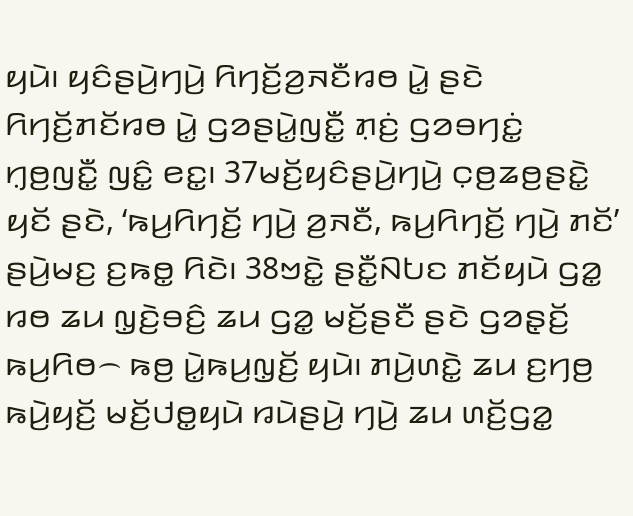ꤟꤣꤧ꤯ ꤟꤢꤨꤔꤣꤧ꤬ꤚꤣꤧ꤬ ꤖꤚꤢꤩ꤬ꤤ꤬ꤏꤢꤪꤙꤥ ꤣꤧ꤭ ꤔꤢꤧ ꤖꤚꤢꤩ꤬ꤊꤢꤩꤙꤥ ꤣꤧ꤭ ꤞꤤꤔꤣꤧ꤭ꤜꤢꤪ꤭ ꤊ꤫ꤢꤦ꤬ ꤞꤤꤋꤚꤢꤦ꤭ ꤚ꤫ꤥ꤬ꤜꤢꤪ꤭ ꤜꤢꤨ꤭ ꤕꤢ꤭꤯ 37ꤗꤢꤩ꤬ꤟꤢꤨꤔꤣꤧ꤬ꤚꤣꤧ꤬ ꤍ꤫ꤥ꤬ꤘꤥ꤬ꤔꤢꤧ꤭ ꤟꤢꤩ ꤔꤢꤧ, ‘ꤒꤣ꤬ꤖꤚꤢꤩ꤬ ꤚꤣꤧ꤬ ꤤ꤬ꤏꤢꤪ, ꤒꤣ꤬ꤖꤚꤢꤩ꤬ ꤚꤣꤧ꤬ ꤊꤢꤩ’ ꤔꤣꤧ꤬ꤗꤢ꤬ ꤢ꤬ꤒꤥ꤭ ꤖꤢꤧ꤯ 38ꤠꤢꤧ꤭ ꤔꤢꤪ꤭ꤡꤝꤢ ꤊꤢꤩꤟꤣꤧ ꤞꤤ꤭ ꤙꤥ ꤘꤣ ꤜ꤫ꤢꤧ꤬ꤋꤢꤨ꤬ ꤘꤣ ꤞꤤ꤭ ꤗꤢꤩ꤬ꤔꤢꤪ ꤔꤢꤧ ꤞꤤꤔ꤫ꤢꤩ꤬ ꤒꤣ꤬ꤖꤥ꤮ ꤒꤥ꤬ ꤣꤧ꤭ꤒꤣ꤬ꤜ꤫ꤢꤩ꤬ ꤟꤣꤧ꤯ ꤊꤣꤧ꤬ꤛꤢꤧ꤭ ꤘꤣ ꤢ꤬ꤚꤥ꤬ ꤒꤣꤧ꤬ꤟꤢꤩ꤬ ꤗꤢꤩ꤬ꤓꤥ꤭ꤟꤣꤧ ꤙꤣꤧꤔꤣꤧ꤬ ꤚꤣꤧ꤬ ꤘꤣ ꤛꤢꤩ꤬ꤞꤤ꤭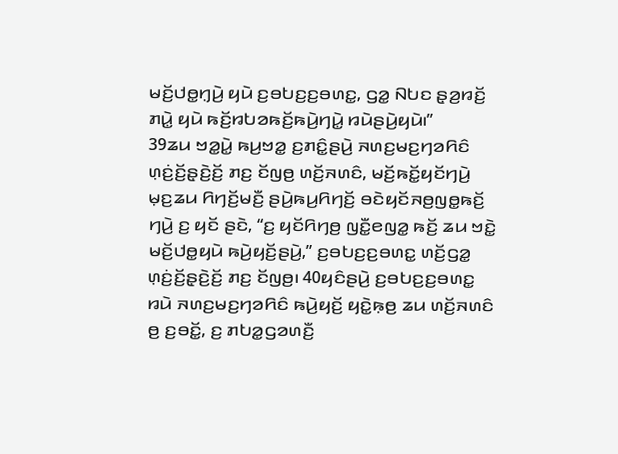ꤗꤢꤩ꤬ꤓꤥ꤭ꤚ꤫ꤣꤧ꤬ ꤟꤣꤧ ꤢ꤬ꤋꤝꤢ꤬ꤢ꤬ꤋꤛꤢ꤭, ꤞꤤ꤭ ꤡꤝꤢ ꤔ꤫ꤤ꤬ꤙꤢꤩ꤬ ꤊꤣꤧ꤭ ꤟꤣꤧ ꤒꤢꤩ꤬ꤙꤝꤤꤒꤢꤩ꤬ꤒꤣꤧ꤬ꤚꤣꤧ꤭ ꤙꤣꤧꤔꤣꤧ꤬ꤟꤣꤧ꤯”
39ꤘꤣ ꤠꤤ꤭ꤣꤧ꤭ ꤒꤣ꤬ꤠꤤ꤭ ꤢ꤬ꤊꤢꤨ꤭ꤔꤣꤧ꤬ ꤏꤛꤢ꤬ꤗꤢ꤬ꤚꤤꤖꤢꤨ ꤛ꤫ꤢꤦ꤬ꤢꤩ꤬ꤔ꤫ꤢꤧ꤬ꤢꤩ꤬ ꤊꤢ꤬ ꤢꤩꤜꤥ꤬ ꤛꤢꤩ꤬ꤏꤛꤢꤨ, ꤗꤢꤩ꤬ꤒꤢꤩ꤭ꤟꤢꤩꤚꤣꤧ꤬ ꤗ꤫ꤢ꤬ꤘꤣ ꤖꤚꤢꤩ꤬ꤗꤢꤪ꤬ ꤔꤣꤧ꤬ꤒꤣ꤬ꤖꤚꤢꤩ꤬ ꤋꤢꤧꤟꤢꤩꤏꤥ꤬ꤜꤥ꤭ꤒꤢꤩ꤬ ꤚꤣꤧ꤬ ꤢ꤬ ꤟꤢꤩ ꤔꤢꤧ, “ꤢ꤬ ꤟꤢꤩꤖꤚꤥ꤬ ꤜꤢꤪ꤭ꤕꤜꤤ꤭ ꤒꤢꤩ꤬ ꤘꤣ ꤠꤢꤧ꤭ ꤗꤢꤩ꤬ꤓꤥ꤭ꤟꤣꤧ ꤒꤣꤧ꤬ꤟꤢꤩ꤬ꤔꤣꤧ꤬,” ꤢ꤬ꤋꤝꤢ꤬ꤢ꤬ꤋꤛꤢ꤭ ꤛꤢꤩ꤬ꤞꤤ꤭ ꤛ꤫ꤢꤦ꤬ꤢꤩ꤬ꤔ꤫ꤢꤧ꤬ꤢꤩ꤬ ꤊꤢ꤬ ꤢꤩꤜꤥ꤬꤯ 40ꤟꤢꤨꤔꤣꤧ꤬ ꤢ꤬ꤋꤝꤢ꤬ꤢ꤬ꤋꤛꤢ꤭ ꤙꤣꤧ ꤏꤛꤢ꤬ꤗꤢ꤬ꤚꤤꤖꤢꤨ ꤒꤣꤧ꤬ꤟꤢꤩ꤬ ꤟꤢꤧ꤭ꤒ꤫ꤥ꤬ ꤘꤣ ꤛꤢꤩ꤬ꤏꤛꤢꤨ ꤥ꤬ ꤢ꤬ꤋꤢꤩ꤭, ꤢ꤬ ꤊꤝꤤ꤭ꤞꤤꤛꤢꤪ꤬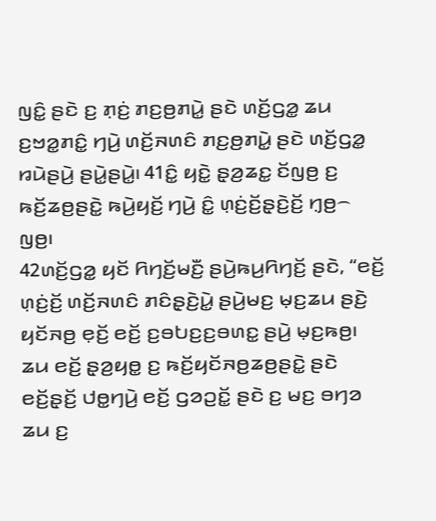ꤜꤢꤨ꤭ ꤔꤢꤧ ꤢ꤬ ꤊ꤫ꤢꤦ꤬ ꤊꤢ꤬ꤥ꤬ꤊꤣꤧ꤭ ꤔꤢꤧ ꤛꤢꤩ꤬ꤞꤤ꤭ ꤘꤣ ꤢ꤬ꤠꤤ꤭ꤊꤢꤨ꤭ ꤚꤣꤧ꤬ ꤛꤢꤩ꤬ꤏꤛꤢꤨ ꤊꤢ꤬ꤥ꤬ꤊꤣꤧ꤭ ꤔꤢꤧ ꤛꤢꤩ꤬ꤞꤤ꤭ ꤙꤣꤧꤔꤣꤧ꤬ ꤔꤣꤧ꤭ꤔꤣꤧ꤭꤯ 41ꤢꤨ꤭ ꤟꤢꤧ꤭ ꤔ꤫ꤤ꤬ꤘꤢ꤭ ꤢꤩꤜꤥ꤬ ꤢ꤬ ꤒꤢꤩ꤬ꤘꤥ꤬ꤔꤢꤧ꤭ ꤒꤣꤧ꤬ꤟꤢꤩ꤬ ꤚꤣꤧ꤬ ꤢꤨ꤭ ꤛ꤫ꤢꤦ꤬ꤢꤩ꤬ꤔ꤫ꤢꤧ꤬ꤢꤩ꤬ ꤚ꤫ꤥ꤬꤮ ꤜꤥ꤬꤯
42ꤛꤢꤩ꤬ꤞꤤ꤭ ꤟꤢꤩ ꤖꤚꤢꤩ꤬ꤗꤢꤪ꤬ ꤔꤣꤧ꤬ꤒꤣ꤬ꤖꤚꤢꤩ꤬ ꤔꤢꤧ, “ꤕꤢꤩ꤬ ꤛ꤫ꤢꤦ꤬ꤢꤩ꤬ ꤛꤢꤩ꤬ꤏꤛꤢꤨ ꤊꤢꤨꤔ꤫ꤢꤧ꤬ꤣꤧ꤭ ꤔꤣꤧ꤬ꤗꤢ꤬ ꤗ꤫ꤢ꤬ꤘꤣ ꤔꤢꤧ꤬ ꤟꤢꤩꤏꤥ꤬ ꤕ꤫ꤢꤩ꤬ ꤕꤢꤩ꤬ ꤢ꤬ꤋꤝꤢ꤬ꤢ꤬ꤋꤛꤢ꤭ ꤔꤣꤧ꤬ ꤗ꤫ꤢ꤬ꤒꤥ꤬꤯ ꤘꤣ ꤕꤢꤩ꤬ ꤔ꤫ꤤ꤬ꤟꤥ꤭ ꤢ꤬ ꤒꤢꤩ꤬ꤟꤢꤩꤏꤥ꤬ꤘꤥ꤬ꤔꤢꤧ꤭ ꤔꤢꤧ ꤕꤢꤩ꤬ꤔ꤫ꤢꤩ꤬ ꤓꤥ꤭ꤚꤣꤧ꤬ ꤕꤢꤩ꤬ ꤞꤤꤑꤢꤩ꤭ ꤔꤢꤧ ꤢ꤬ ꤗꤢ꤬ ꤋꤚꤤ ꤘꤣ ꤢ꤬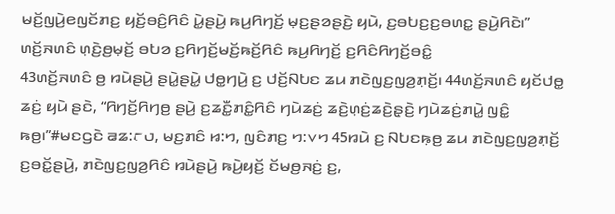ꤗꤢꤩ꤬ꤜꤣꤧ꤬ꤕꤜꤢꤩꤊꤢ꤬ ꤟꤢꤩ꤬ꤋꤢꤨ꤬ꤖꤢꤨ ꤣꤧ꤭ꤔꤣꤧ꤬ ꤒꤣ꤬ꤖꤚꤢꤩ꤬ ꤗ꤫ꤢ꤬ꤔꤤꤔꤢꤧ꤬ ꤟꤣꤧ, ꤢ꤬ꤋꤝꤢ꤬ꤢ꤬ꤋꤛꤢ꤭ ꤔꤣꤧ꤬ꤖꤢꤧ꤯”
ꤛꤢꤩ꤬ꤏꤛꤢꤨ ꤛ꤫ꤢꤧ꤬ꤥ꤬ꤗ꤫ꤢꤩ꤬ ꤋꤝꤤ ꤢ꤬ꤖꤚꤢꤩ꤬ꤗꤢꤩ꤬ꤒꤢꤩ꤬ꤖꤢꤨ ꤒꤣ꤬ꤖꤚꤢꤩ꤬ ꤢ꤬ꤖꤢꤨꤖꤚꤢꤩ꤬ꤋꤢꤨ꤭
43ꤛꤢꤩ꤬ꤏꤛꤢꤨ ꤥ꤬ ꤙꤣꤧꤔꤣꤧ꤬ ꤔꤣꤧ꤭ꤔꤣꤧ꤭ ꤓꤥ꤭ꤚꤣꤧ꤬ ꤢ꤬ ꤓꤢꤩ꤬ꤡꤝꤢ ꤘꤣ ꤊꤢꤧꤜꤢ꤬ꤜꤤ꤬ꤊ꤫ꤢꤩ꤬꤯ 44ꤛꤢꤩ꤬ꤏꤛꤢꤨ ꤟꤢꤩꤓꤥ꤭ ꤘꤢꤦ꤬ ꤟꤣꤧ ꤔꤢꤧ, “ꤖꤚꤢꤩ꤬ꤖꤚꤥ꤬ ꤔꤣꤧ꤬ ꤢ꤬ꤘꤢꤪ꤭ꤊꤢꤨ꤭ꤖꤢꤨ ꤚꤣꤧꤘꤢꤦ꤬ ꤘꤢꤧ꤬ꤛ꤫ꤢꤦ꤬ꤘꤢꤧ꤬ꤔ꤫ꤢꤧ꤬ ꤚꤣꤧꤘꤢꤦ꤬ꤊꤣꤧ꤭ ꤜꤢꤨ꤭ ꤒꤥ꤬꤯”#ꤗꤢꤞꤢꤧ ꤁꤃:꤅꤇, ꤗꤢ꤬ꤊꤢꤨ ꤆:꤄, ꤜꤢꤨꤊꤢ꤬ ꤄:꤂꤄ 45ꤙꤣꤧ ꤢ꤬ ꤡꤝꤢꤒ꤫ꤥ꤬ ꤘꤣ ꤊꤢꤧꤜꤢ꤬ꤜꤤ꤬ꤊ꤫ꤢꤩ꤬ ꤢ꤬ꤋꤢꤩ꤭ꤔꤣꤧ꤬, ꤊꤢꤧꤜꤢ꤬ꤜꤤ꤬ꤖꤢꤨ ꤙꤣꤧꤔꤣꤧ꤬ ꤒꤣꤧ꤬ꤟꤢꤩ꤬ ꤢꤩꤗꤥ꤬ꤏꤢꤦ꤬ ꤢ꤬,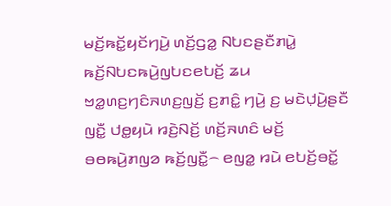ꤗꤢꤩ꤬ꤒꤢꤩ꤭ꤟꤢꤩꤚꤣꤧ꤬ ꤛꤢꤩ꤬ꤞꤤ꤭ ꤡꤝꤢꤔꤢꤪꤊꤣꤧ꤭ ꤒꤢꤩ꤬ꤡꤝꤢꤒꤣꤧ꤬ꤜꤝꤢꤕꤝꤢꤩ꤬ ꤘꤣ ꤠꤤ꤭ꤛꤢ꤬ꤚꤢꤨꤏꤛꤢ꤬ꤜꤢꤩ꤬ ꤢ꤬ꤊꤢꤨ꤭ ꤚꤣꤧ꤬ ꤢ꤬ ꤗꤢꤧꤓ꤫ꤣꤧ꤬ꤔꤢꤪ ꤜꤢꤪ꤭ ꤓꤥ꤭ꤟꤣꤧ ꤙꤢꤧ꤬ꤡꤢꤩ꤬ ꤛꤢꤩ꤬ꤏꤛꤢꤨ ꤗꤢꤩ꤬ ꤋꤥꤒꤣꤧ꤬ꤊꤜꤤ ꤒꤢꤩ꤬ꤜꤢꤪ꤭꤮ ꤕꤜꤤ꤭ ꤙꤣꤧ ꤕꤝꤢꤩ꤬ꤋꤢꤩ꤭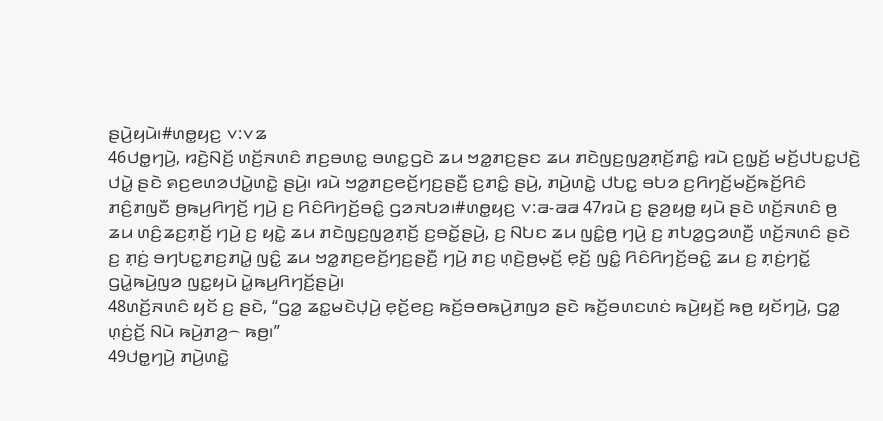ꤔꤣꤧ꤬ꤟꤣꤧ꤯#ꤛꤥ꤭ꤟꤢ꤬ ꤂:꤂꤃
46ꤓꤥ꤭ꤚꤣꤧ꤬, ꤙꤢꤧ꤬ꤡꤢꤩ꤬ ꤛꤢꤩ꤬ꤏꤛꤢꤨ ꤊꤢ꤬ꤋꤛꤢ꤭ ꤋꤛꤢ꤭ꤞꤢꤧ ꤘꤣ ꤠꤤ꤭ꤊꤢ꤬ꤔꤢ ꤘꤣ ꤊꤢꤧꤜꤢ꤬ꤜꤤ꤬ꤊ꤫ꤢꤩ꤬ꤊꤢꤨ꤭ ꤙꤣꤧ ꤢ꤬ꤜ꤫ꤢꤩ꤬ ꤗꤢꤩ꤬ꤓꤝꤢ꤭ꤓꤢꤧ꤬ ꤓꤣꤧ꤭ ꤔꤢꤧ ꤎꤢ꤬ꤕꤛꤤꤓꤣꤧ꤭ꤛꤢꤧ꤭ ꤔꤣꤧ꤬꤯ ꤙꤣꤧ ꤠꤤ꤭ꤊꤢ꤬ꤕꤢꤩ꤬ꤚꤢ꤬ꤔꤢꤪ꤬ ꤢ꤬ꤊꤢꤨ꤭ ꤔꤣꤧ꤬, ꤊꤣꤧ꤬ꤛꤢꤧ꤭ ꤓꤝꤢ꤭ ꤋꤝꤤ ꤢ꤬ꤖꤚꤢꤩ꤬ꤗꤢꤩ꤬ꤒꤢꤩ꤬ꤖꤢꤨ ꤊꤢꤨ꤬ꤊꤜꤢꤪ ꤥ꤬ꤒꤣ꤬ꤖꤚꤢꤩ꤬ ꤚꤣꤧ꤬ ꤢ꤬ ꤖꤢꤨꤖꤚꤢꤩ꤬ꤋꤢꤨ꤭ ꤞꤤꤏꤝꤤ꤯#ꤛꤥ꤭ꤟꤢ꤬ ꤂:꤁-꤁꤁ 47ꤙꤣꤧ ꤢ꤬ ꤔ꤫ꤤ꤬ꤟꤥ꤭ ꤟꤣꤧ ꤔꤢꤧ ꤛꤢꤩ꤬ꤏꤛꤢꤨ ꤥ꤬ ꤘꤣ ꤛꤢꤨ꤬ꤘꤢ꤬ꤊ꤫ꤢꤩ꤬ ꤚꤣꤧ꤬ ꤢ꤬ ꤟꤢꤧ꤭ ꤘꤣ ꤊꤢꤧꤜꤢ꤬ꤜꤤ꤬ꤊ꤫ꤢꤩ꤬ ꤢ꤬ꤋꤢꤩ꤭ꤔꤣꤧ꤬, ꤢ꤬ ꤡꤝꤢ ꤘꤣ ꤜꤢꤨ꤭ꤥ꤬ ꤚꤣꤧ꤬ ꤢ꤬ ꤊꤝꤤ꤭ꤞꤤꤛꤢꤪ꤬ ꤛꤢꤩ꤬ꤏꤛꤢꤨ ꤔꤢꤧ ꤢ꤬ ꤊ꤫ꤢꤦ꤬ ꤋꤚꤝꤢ꤭ꤊꤢ꤬ꤊꤣꤧ꤭ ꤜꤢꤨ꤭ ꤘꤣ ꤠꤤ꤭ꤊꤢ꤬ꤕꤢꤩ꤬ꤚꤢ꤬ꤔꤢꤪ꤬ ꤚꤣꤧ꤬ ꤊꤢ꤬ ꤛ꤫ꤢꤧ꤬ꤥ꤬ꤗ꤫ꤢꤩ꤬ ꤕ꤫ꤢꤩ꤬ ꤜꤢꤨ꤭ ꤖꤢꤨꤖꤚꤢꤩ꤬ꤋꤢꤨ꤭ ꤘꤣ ꤢ꤬ ꤊ꤫ꤢꤦ꤬ꤚꤢꤩ꤭ ꤞꤣꤧ꤭ꤒꤣꤧ꤬ꤜꤤ ꤜꤢ꤭ꤟꤣꤧ ꤣꤧ꤭ꤒꤣ꤬ꤖꤚꤢꤩ꤬ꤔꤣꤧ꤬꤯
48ꤛꤢꤩ꤬ꤏꤛꤢꤨ ꤟꤢꤩ ꤢ꤬ ꤔꤢꤧ, “ꤞꤤ꤭ ꤘꤢ꤭ꤗꤢꤧꤓ꤫ꤣꤧ꤬ ꤕ꤫ꤢꤩ꤬ꤕꤢ꤬ ꤒꤢꤩ꤬ꤋꤥꤒꤣꤧ꤬ꤊꤜꤤ ꤔꤢꤧ ꤒꤢꤩ꤬ꤋꤛꤢꤛꤢꤦ ꤒꤣꤧ꤬ꤟꤢꤩ꤬ ꤒꤥ꤬ ꤟꤢꤩꤚꤣꤧ꤬, ꤞꤤ꤭ ꤛ꤫ꤢꤦ꤬ꤢꤩ꤬ ꤡꤣꤧ ꤒꤣꤧ꤬ꤊꤤ꤬꤮ ꤒꤥ꤬꤯”
49ꤓꤥ꤭ꤚꤣꤧ꤬ ꤊꤣꤧ꤬ꤛꤢꤧ꤭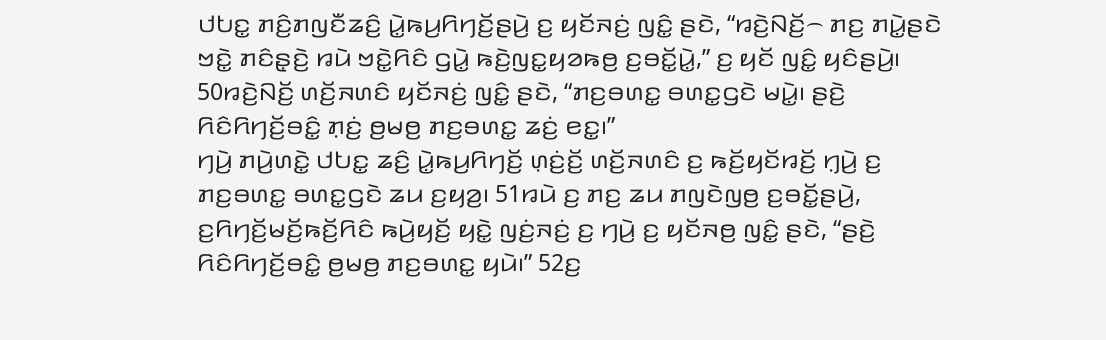ꤓꤝꤢ꤭ ꤊꤢꤨ꤬ꤊꤜꤢꤪꤘꤢꤨ꤬ ꤣꤧ꤭ꤒꤣ꤬ꤖꤚꤢꤩ꤬ꤔꤣꤧ꤬ ꤢ꤬ ꤟꤢꤩꤏꤢꤦ꤬ ꤜꤢꤨ꤭ ꤔꤢꤧ, “ꤙꤢꤧ꤬ꤡꤢꤩ꤬꤮ ꤊꤢ꤬ ꤊꤣꤧ꤭ꤔꤢꤧ ꤠꤢꤧ꤭ ꤊꤢꤨꤔ꤫ꤢꤧ꤬ ꤙꤣꤧ ꤠꤢꤧ꤭ꤖꤢꤨ ꤞꤣꤧ꤭ ꤒꤢꤧ꤬ꤜꤢ꤭ꤟꤤꤒꤥ꤬ ꤢ꤬ꤋꤢꤩ꤭ꤣꤧ꤭,” ꤢ꤬ ꤟꤢꤩ ꤜꤢꤨ꤭ ꤟꤢꤨꤔꤣꤧ꤬꤯
50ꤙꤢꤧ꤬ꤡꤢꤩ꤬ ꤛꤢꤩ꤬ꤏꤛꤢꤨ ꤟꤢꤩꤏꤢꤦ꤬ ꤜꤢꤨ꤭ ꤔꤢꤧ, “ꤊꤢ꤬ꤋꤛꤢ꤭ ꤋꤛꤢ꤭ꤞꤢꤧ ꤗꤣꤧ꤭꤯ ꤔꤢꤧ꤬ ꤖꤢꤨꤖꤚꤢꤩ꤬ꤋꤢꤨ꤭ ꤊ꤫ꤢꤦ꤬ ꤥ꤬ꤗꤥ꤬ ꤊꤢ꤬ꤋꤛꤢ꤭ ꤘꤢꤦ꤬ ꤕꤢ꤭꤯”
ꤚꤣꤧ꤬ ꤊꤣꤧ꤬ꤛꤢꤧ꤭ ꤓꤝꤢ꤭ ꤘꤢꤨ꤬ ꤣꤧ꤭ꤒꤣ꤬ꤖꤚꤢꤩ꤬ ꤛ꤫ꤢꤦ꤬ꤢꤩ꤬ ꤛꤢꤩ꤬ꤏꤛꤢꤨ ꤢ꤬ ꤒꤢꤩ꤬ꤟꤢꤩꤙꤢꤩ꤬ ꤚ꤫ꤣꤧ꤬ ꤢ꤬ ꤊꤢ꤬ꤋꤛꤢ꤭ ꤋꤛꤢ꤭ꤞꤢꤧ ꤘꤣ ꤢ꤬ꤟꤤ꤬꤯ 51ꤙꤣꤧ ꤢ꤬ ꤊꤢ꤬ ꤘꤣ ꤊꤜꤢꤧꤜꤥ꤬ ꤢ꤬ꤋꤢꤩ꤭ꤔꤣꤧ꤬, ꤢ꤬ꤖꤚꤢꤩ꤬ꤗꤢꤩ꤬ꤒꤢꤩ꤬ꤖꤢꤨ ꤒꤣꤧ꤬ꤟꤢꤩ꤬ ꤟꤢꤧ꤭ ꤜꤢꤦ꤬ꤏꤢꤦ꤬ ꤢ꤬ ꤚꤣꤧ꤬ ꤢ꤬ ꤟꤢꤩꤏꤥ꤬ ꤜꤢꤨ꤭ ꤔꤢꤧ, “ꤔꤢꤧ꤬ ꤖꤢꤨꤖꤚꤢꤩ꤬ꤋꤢꤨ꤭ ꤥ꤬ꤗꤥ꤬ ꤊꤢ꤬ꤋꤛꤢ꤭ ꤟꤣꤧ꤯” 52ꤢ꤬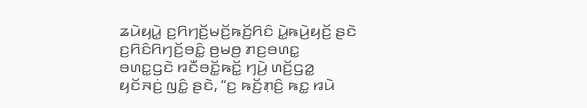ꤘꤣꤧꤟꤣꤧ꤭ ꤢ꤬ꤖꤚꤢꤩ꤬ꤗꤢꤩ꤬ꤒꤢꤩ꤬ꤖꤢꤨ ꤣꤧ꤭ꤒꤣꤧ꤬ꤟꤢꤩ꤬ ꤔꤢꤧ ꤢ꤬ꤖꤢꤨꤖꤚꤢꤩ꤬ꤋꤢꤨ꤭ ꤥ꤬ꤗꤥ꤬ ꤊꤢ꤬ꤋꤛꤢ꤭ ꤋꤛꤢ꤭ꤞꤢꤧ ꤙꤢꤪꤋꤢꤩ꤭ꤒꤢꤩ꤭ ꤚꤣꤧ꤬ ꤛꤢꤩ꤬ꤞꤤ꤭ ꤟꤢꤩꤏꤢꤦ꤬ ꤜꤢꤨ꤭ ꤔꤢꤧ, “ꤢ꤬ ꤒꤢꤩ꤬ꤊ꤫ꤢꤨ꤬ ꤒꤢ꤭ ꤙꤣꤧ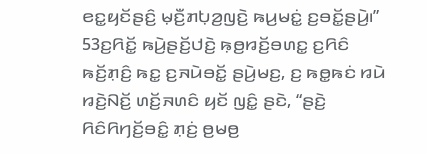ꤕꤢ꤭ꤟꤢꤩꤔꤢꤨ꤬ ꤗ꤫ꤢꤪ꤬ꤊꤝ꤫ꤤ꤬ꤜꤢꤧ꤬ ꤒꤣ꤬ꤗꤢꤦ꤭ ꤢ꤬ꤋꤢꤩ꤭ꤔꤣꤧ꤬꤯”
53ꤢ꤬ꤖꤢꤩ꤭ ꤒꤣꤧ꤬ꤔꤢꤩ꤬ꤓꤢꤧ꤬ ꤒ꤫ꤥ꤬ꤙꤢꤩ꤬ꤋꤛꤢ꤭ ꤢ꤬ꤖꤢꤨ ꤒꤢꤩ꤬ꤊ꤫ꤢꤨ꤬ ꤒꤢ꤭ ꤢ꤬ꤏꤣꤧꤋꤢꤩ꤭ ꤔꤣꤧ꤬ꤗꤢ꤬, ꤢ꤬ ꤒꤥ꤭ꤒꤢꤦ ꤙꤣꤧ ꤙꤢꤧ꤬ꤡꤢꤩ꤬ ꤛꤢꤩ꤬ꤏꤛꤢꤨ ꤟꤢꤩ ꤜꤢꤨ꤭ ꤔꤢꤧ, “ꤔꤢꤧ꤬ ꤖꤢꤨꤖꤚꤢꤩ꤬ꤋꤢꤨ꤭ ꤊ꤫ꤢꤦ꤬ ꤥ꤬ꤗꤥ꤬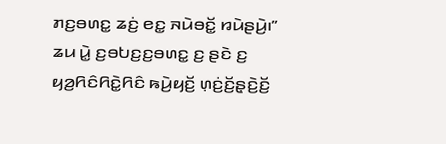ꤊꤢ꤬ꤋꤛꤢ꤭ ꤘꤢꤦ꤬ ꤕꤢ꤭ ꤏꤣꤧꤋꤢꤩ꤭ ꤙꤣꤧꤔꤣꤧ꤬꤯” ꤘꤣ ꤣꤧ꤭ ꤢ꤬ꤋꤝꤢ꤬ꤢ꤬ꤋꤛꤢ꤭ ꤢ꤬ ꤔꤢꤧ ꤢ꤬ ꤟꤤ꤬ꤖꤢꤨꤖꤢꤧ꤭ꤖꤢꤨ ꤒꤣꤧ꤬ꤟꤢꤩ꤬ ꤛ꤫ꤢꤦ꤬ꤢꤩ꤬ꤔ꤫ꤢꤧ꤬ꤢꤩ꤬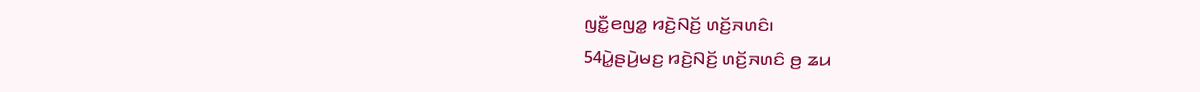ꤜꤢꤪ꤭ꤕꤜꤤ꤭ ꤙꤢꤧ꤬ꤡꤢꤩ꤬ ꤛꤢꤩ꤬ꤏꤛꤢꤨ꤯
54ꤣꤧ꤭ꤔꤣꤧ꤬ꤗꤢ꤬ ꤙꤢꤧ꤬ꤡꤢꤩ꤬ ꤛꤢꤩ꤬ꤏꤛꤢꤨ ꤥ꤬ ꤘꤣ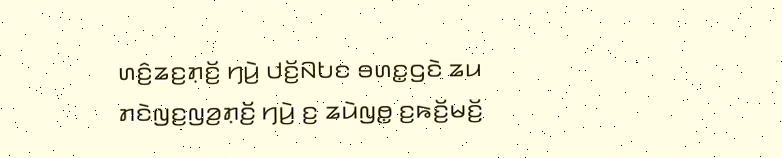ꤛꤢꤨ꤬ꤘꤢ꤬ꤊ꤫ꤢꤩ꤬ ꤚꤣꤧ꤬ ꤓꤢꤩ꤬ꤡꤝꤢ ꤋꤛꤢ꤭ꤞꤢꤧ ꤘꤣ ꤊꤢꤧꤜꤢ꤬ꤜꤤ꤬ꤊ꤫ꤢꤩ꤬ ꤚꤣꤧ꤬ ꤢ꤬ ꤘꤣꤧꤜꤥ꤭ ꤢ꤬ꤒꤢꤩ꤬ꤗꤢꤩ꤬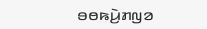ꤋꤥꤒꤣꤧ꤬ꤊꤜꤤ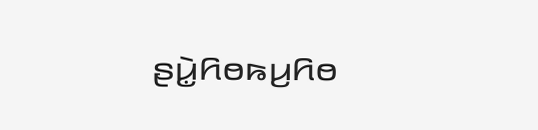ꤔꤣꤧ꤭ꤖꤥꤒꤣ꤬ꤖꤥ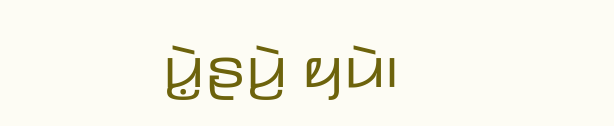ꤣꤧ꤭ꤔꤣꤧ꤬ ꤟꤣꤧ꤯